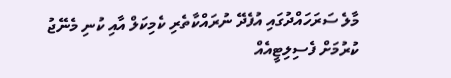މާލެ ސަރަހައްދުގައި އުފެދޭ ނުރައްކާތެރި ކެމިކަލް އާއި ކުނި މެނޭޖު ކުރުމަށް ފެސިލިޓީއެއް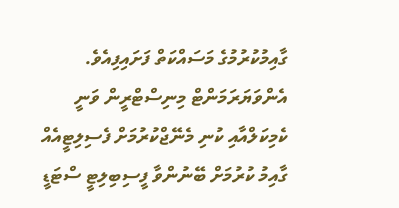ގާއިމުކުރުމުގެ މަސައްކަތް ފަށައިފިއެވެ.
އެންވަޔަރަމަންޓް މިނިސްޓްރީން ވަނީ ކެމިކަލްއާއި ކުނި މެނޭޖްކުރުމަށް ފެސިލިޓީއެއް ގާއިމު ކުރުމަށް ބޭނުންވާ ފީސިބިލިޓީ ސްޓަޑީ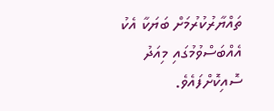ތައްޔާރުކުރުމަށް ބަޔަކާ އެކު އެއްބަސްވުމުގައި މިއަދު ސޮއިކޮށްފައެވެ.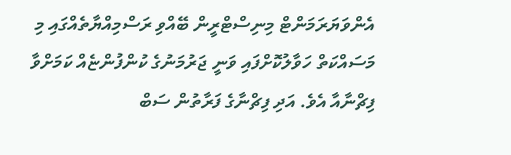އެންވަޔަރަމަންޓް މިނިސްޓްރީން ބޭއްވި ރަސްމިއްޔާތެއްގައި މި މަސައްކަތް ހަވާލުކޮށްފައި ވަނީ ޖަރުމަނުގެ ކުންފުންޏެއް ކަމަށްވާ ފިޗްނާއާ އެވެ. އަދި ފިޗްނާގެ ފަރާތުން ސަބް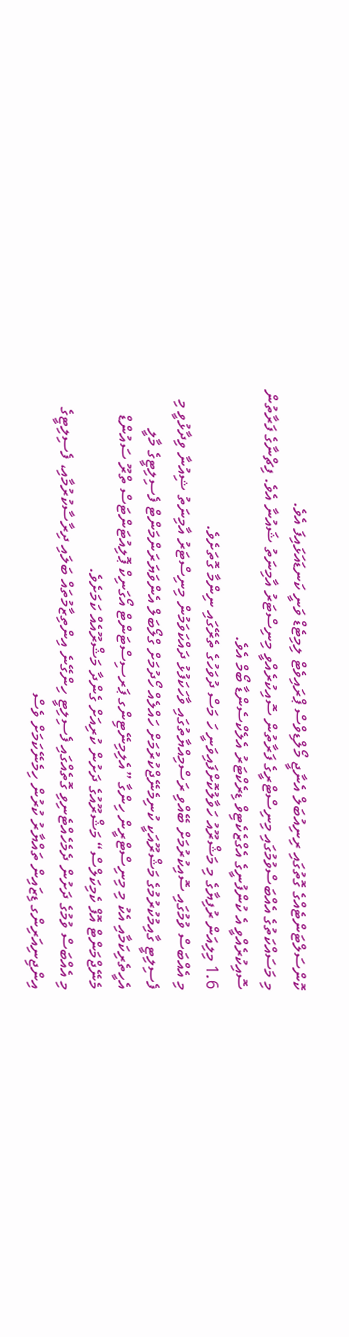ކޮންސަލްޓަންޓެއްގެ ގޮތުގައި ރިނިއުބަލް އެނާޖީ މޯލްޑިވްސް ޕްރައިވެޓް ލިމިޓެޑް ވަނީ ކަނޑައަޅައިފަ އެވެ.
މި މަސައްކަތުގެ އެއްބަސްވުމުގައި މިނިސްޓްރީގެ ފަރާތުން ސޮއިކުރެއްވީ މިނިސްޓަރު އާމިނަތު ޝައުނާ އެވެ. ފިޗްނާގެ ފަރާތުން ސޮއިކުރެއްވީ އެ ކުންފުނީގެ އެގްޒެކެޓިވް ޑިރެކްޓަރު އެލެކްސެންޑާ ބޯމް އެވެ.
1.6 މިލިއަން ރުފިޔާގެ މި މަޝްރޫއު ހަވާލުކޮށްފައިވަނީ ހަ މަސް ދުވަހުގެ ތެރޭގައި ނިންމާ ގޮތަށެވެ.
މި އެއްބަސް ވުމުގައި ސޮއިކުރުމަށް ބޭއްވި ރަސްމިއްޔާތުގައި ވާހަކަފުޅު ދައްކަވަމުން މިނިސްޓަރު އާމިނަތު ޝިއުނާ ވިދާޅުވީ މި ފެސިލިޓީ ގާއިމުކުރުމުގެ މަޝްރޫއަކީ ކުނިމެނޭޖްކުރުމަށް ހައްލެއް ހޯދުމަށް ގްލޯބަލް އެންވަޔަރަންމަންޓް ފެސިލިޓީގެ މާލީ އެހީތެރިކަމާއި އެކު މި މިނިސްޓްރީން ހިންގާ ”އެލިމިނޭޓިންގ ޕަރސިސްޓަންޓް އޯގަނިކް ޕޮލިއުޓަންޓަސް ތްރޫ ސައުންޑް މެނޭޖްމަންޓް އޮފް ކެމިކަލްސް“ މަޝްރޫއުގެ ދަށުން ކުރިއަށް ގެންދާ މަޝްރޫއެއް ކަމަށެވެ.
މި އެއްބަސް ވުމުގެ ދަށުން ދެމެހެއްޓެނިވި ގޮތެއްގައި ފެސިލިޓީ ހިންގޭނެ އިންތިޒާމުތައް ބަލައި ދިރާސާކުރުމާއި، ފެސިލިޓީގެ އިންޖިނިއަރިންގ ޑިޒައިން ތައްޔާރު ކުރުން ހިމެނޭކަމަށް ވެސް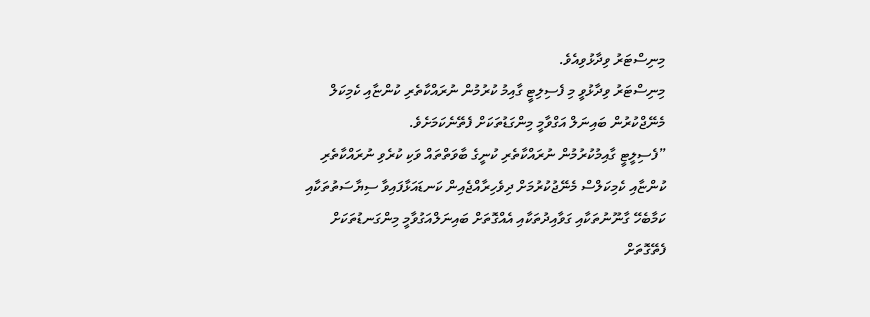މިނިސްޓަރު ވިދާޅުވިއެވެ.
މިނިސްޓަރު ވިދާޅުވީ މި ފެސިލިޓީ ގާއިމު ކުރުމުން ނުރައްކާތެރި ކުންޏާއި ކެމިކަލް މެނޭޖްކުރުން ބައިނަލް އަގްވާމީ މިންގަޑުތަކަށް ފެތޭނެކަމަށެވެ.
”ފެސިލީޓީ ގާއިމުކުރުމުން ނުރައްކާތެރި ކުނީގެ ބާވަތްތައް ވަކި ކުރެވި ނުރައްކާތެރި ކުންޏާއި ކެމިކަލްސް މެނޭޖުކުރުމަށް ދިވެހިރާއްޖެއިން ކަނޑައަޅާފައިވާ ސިޔާސަތުތަކާއި ކަމާބެހޭ ގާނޫނުތަކާއި ގަވާއިދުތަކާއި އެއްގޮތަށް ބައިނަލްއަގުވާމީ މިންގަނޑުތަކަށް ފެތޭގޮތަށް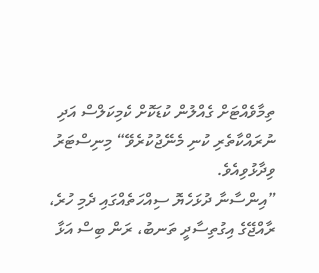ތިމާވެއްޓަށް ގެއްލުން ކުޑަކޮށް ކެމިކަލްސް އަދި ނުރައްކާތެރި ކުނި މެނޭޖުކުރެވޭ“ މިނިސްޓަރު ވިދާޅުވިއެވެ.
”އިންސާނާ ދުޅަހެޔޮ ސިއްހަތެއްގައި ދެމި ހުރެ، ރާއްޖޭގެ އިގުތިސާދީ ތަނބު، ރަން ބިސް އަޅާ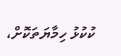ކުކުޅު ހިމާޔަތަކޮށް،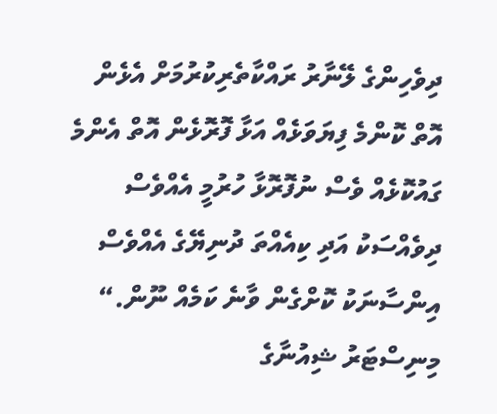ދިވެހިންގެ ލޭނާރު ރައްކާތެރިކުރުމަށް އެޅެން އޮތް ކޮންމެ ފިޔަވަޅެއް އަޅާ ފޮރޮޅެން އޮތް އެންމެ ގައުކޮޅެއް ވެސް ނުފޮރޮޅާ ހުރުމީ އެއްވެސް ދިވެއްސަކު އަދި ކިއެއްތަ ދުނިޔޭގެ އެއްވެސް އިންސާނަކު ކޮށްގެން ވާނެ ކަމެއް ނޫން.“ މިނިސްޓަރު ޝިއުނާގެ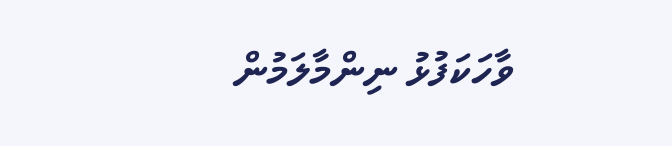ވާހަކަފުޅު ނިންމާލަމުން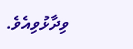ވިދާޅުވިއެވެ.